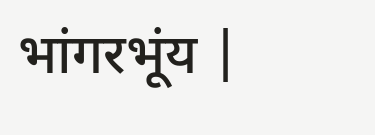भांगरभूंय |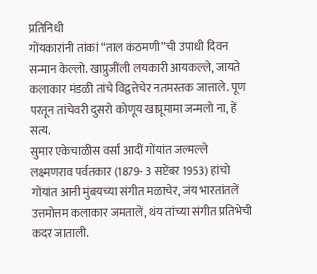प्रतिनिधी
गोंयकारांनी तांकां “ताल कंठमणी”ची उपाधी दिवन सन्मान केल्लो. खाप्रुजींली लयकारी आयकल्ले, जायते कलाकार मंडळी तांचे विद्वत्तेचेर नतमस्तक जात्ताले. पूण परतून तांचेवरी दुसरो कोणूय खाप्रूमामा जन्मलो ना, हें सत्य.
सुमार एकेचाळीस वर्सां आदीं गोंयांत जल्मल्ले लक्ष्मणराव पर्वतकार (1879- 3 सप्टेंबर 1953) हांचो गोंयांत आनी मुंबयच्या संगीत मळाचेर, जंय भारतांतलें उत्तमोत्तम कलाकार जमतालें, थंय तांच्या संगीत प्रतिभेची कदर जाताली.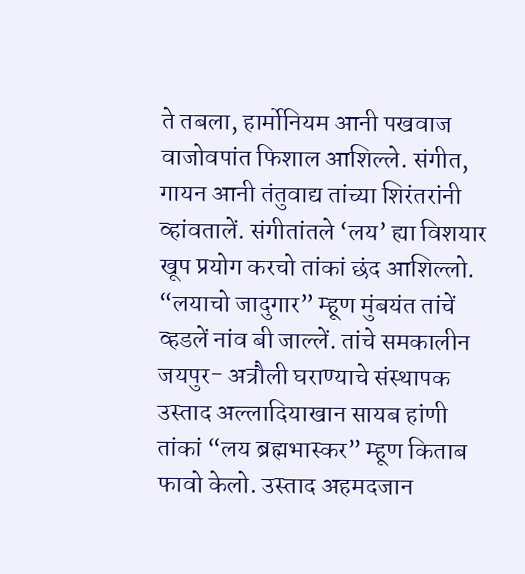ते तबला, हार्मोनियम आनी पखवाज वाजोवपांत फिशाल आशिल्ले. संगीत, गायन आनी तंतुवाद्य तांच्या शिरंतरांनी व्हांवतालें. संगीतांतले ‘लय’ ह्या विशयार खूप प्रयोग करचो तांकां छंद आशिल्लो. “लयाचो जादुगार” म्हूण मुंबयंत तांचें व्हडलें नांव बी जाल्लें. तांचे समकालीन जयपुर- अत्रौली घराण्याचे संस्थापक उस्ताद अल्लादियाखान सायब हांणी तांकां “लय ब्रह्मभास्कर” म्हूण किताब फावो केलो. उस्ताद अहमदजान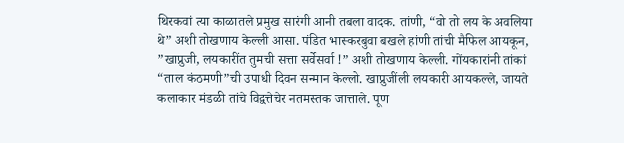थिरकवां त्या काळातले प्रमुख सारंगी आनी तबला वादक. तांणी, “वो तो लय के अवलिया थे” अशी तोखणाय केल्ली आसा. पंडित भास्करबुवा बखले हांणी तांची मैफिल आयकून, ”खाप्रुजी, लयकारींत तुमची सत्ता सर्वेसर्वा !” अशी तोखणाय केल्ली. गोंयकारांनी तांकां “ताल कंठमणी”ची उपाधी दिवन सन्मान केल्लो. खाप्रुजींली लयकारी आयकल्ले, जायते कलाकार मंडळी तांचे विद्वत्तेचेर नतमस्तक जात्ताले. पूण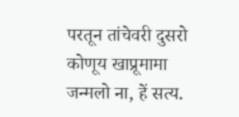परतून तांचेवरी दुसरो कोणूय खाप्रूमामा जन्मलो ना, हें सत्य.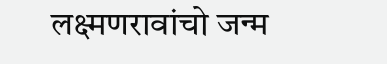लक्ष्मणरावांचो जन्म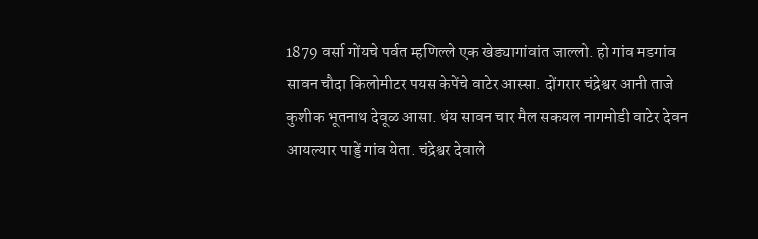1879 वर्सा गोंयचे पर्वत म्हणिल्ले एक खेड्यागांवांत जाल्लो. हो गांव मडगांव सावन चौदा किलोमीटर पयस केपेंचे वाटेर आस्सा. दोंगरार चंद्रेश्वर आनी ताजे कुशीक भूतनाथ देवूळ आसा. थंय सावन चार मैल सकयल नागमोडी वाटेर देवन आयल्यार पाड्डें गांव येता. चंद्रेश्वर देवाले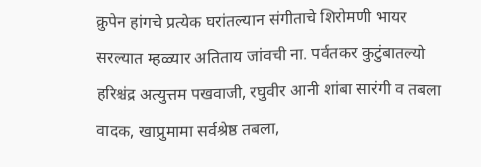क्रुपेन हांगचे प्रत्येक घरांतल्यान संगीताचे शिरोमणी भायर सरल्यात म्हळ्यार अतिताय जांवची ना. पर्वतकर कुटुंबातल्यो हरिश्चंद्र अत्युत्तम पखवाजी, रघुवीर आनी शांबा सारंगी व तबला वादक, खाप्रुमामा सर्वश्रेष्ठ तबला,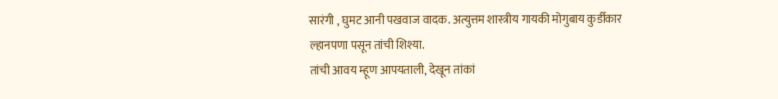सारंगी , घुमट आनी पखवाज वादक. अत्युत्तम शास्त्रीय गायकी मोगुबाय कुर्डीकार ल्हानपणा पसून तांची शिश्या.
तांची आवय म्हूण आपयताली, देखून तांकां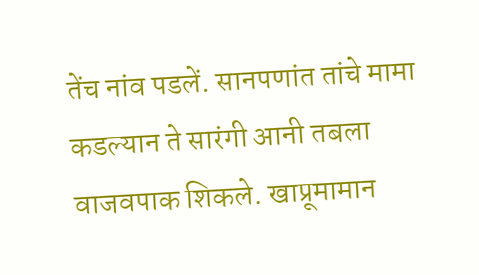तेंच नांव पडलें. सानपणांत तांचे मामा कडल्यान ते सारंगी आनी तबला वाजवपाक शिकले. खाप्रूमामान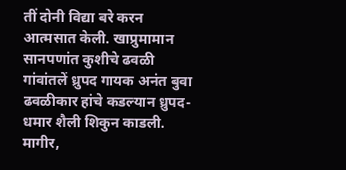तीं दोनी विद्या बरे करन आत्मसात केली. खाप्रुमामान सानपणांत कुशीचे ढवळी गांवांतलें ध्रुपद गायक अनंत बुवा ढवळीकार हांचे कडल्यान ध्रुपद-धमार शैली शिकुन काडली. मागीर,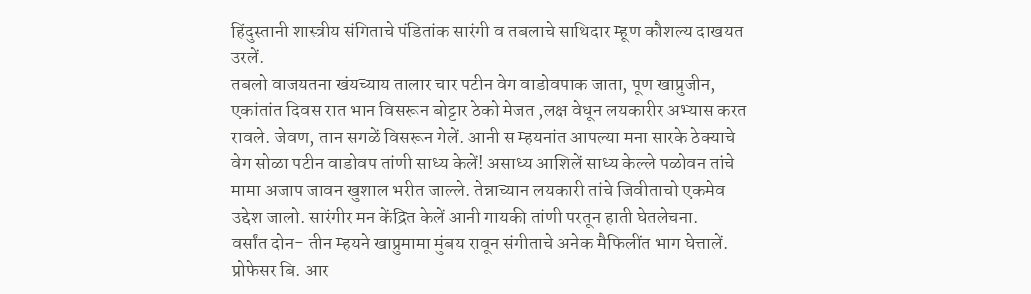हिंदुस्तानी शास्त्रीय संगिताचे पंडितांक सारंगी व तबलाचे साथिदार म्हूण कौशल्य दाखयत उरलें.
तबलो वाजयतना खंयच्याय तालार चार पटीन वेग वाडोवपाक जाता, पूण खाप्रुजीन, एकांतांत दिवस रात भान विसरून बोट्टार ठेको मेजत ,लक्ष वेधून लयकारीर अभ्यास करत रावले. जेवण, तान सगळें विसरून गेलें. आनी स म्हयनांत आपल्या मना सारके ठेक्याचे वेग सोळा पटीन वाडोवप तांणी साध्य केलें! असाध्य आशिलें साध्य केल्ले पळोवन तांचे मामा अजाप जावन खुशाल भरीत जाल्ले. तेन्नाच्यान लयकारी तांचे जिवीताचो एकमेव उद्देश जालो. सारंगीर मन केंद्रित केलें आनी गायकी तांणी परतून हाती घेतलेचना.
वर्सांत दोन- तीन म्हयने खाप्रुमामा मुंबय रावून संगीताचे अनेक मैफिलींत भाग घेत्तालें. प्रोफेसर बि. आर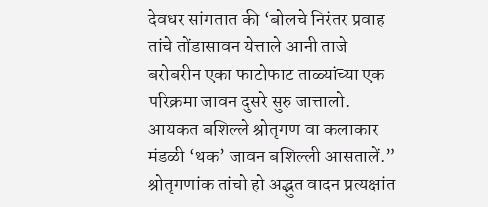देवधर सांगतात की ‘बोलचे निरंतर प्रवाह तांचे तोंडासावन येत्ताले आनी ताजे बरोबरीन एका फाटोफाट ताळ्यांच्या एक परिक्रमा जावन दुसरे सुरु जात्तालो. आयकत बशिल्ले श्रोतृगण वा कलाकार मंडळी ‘थक’ जावन बशिल्ली आसतालें.” श्रोतृगणांक तांचो हो अद्भुत वादन प्रत्यक्षांत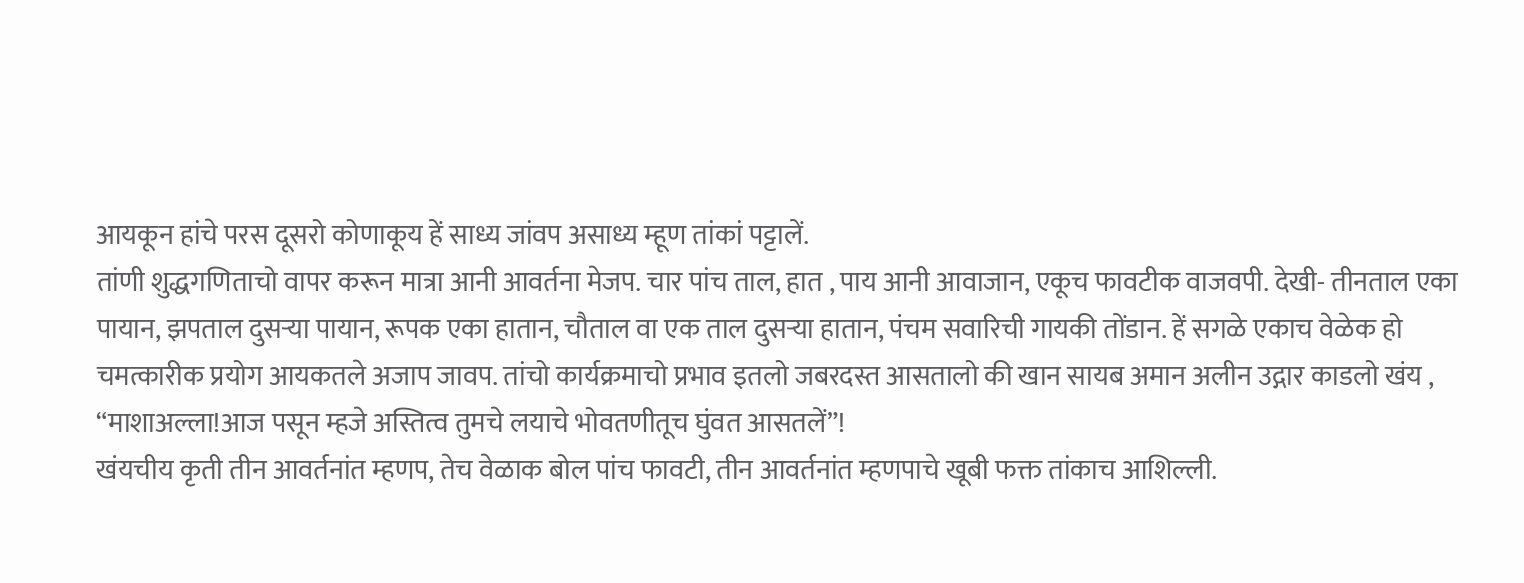आयकून हांचे परस दूसरो कोणाकूय हें साध्य जांवप असाध्य म्हूण तांकां पट्टालें.
तांणी शुद्धगणिताचो वापर करून मात्रा आनी आवर्तना मेजप. चार पांच ताल, हात , पाय आनी आवाजान, एकूच फावटीक वाजवपी. देखी- तीनताल एका पायान, झपताल दुसऱ्या पायान, रूपक एका हातान, चौताल वा एक ताल दुसऱ्या हातान, पंचम सवारिची गायकी तोंडान. हें सगळे एकाच वेळेक हो चमत्कारीक प्रयोग आयकतले अजाप जावप. तांचो कार्यक्रमाचो प्रभाव इतलो जबरदस्त आसतालो की खान सायब अमान अलीन उद्गार काडलो खंय , “माशाअल्ला!आज पसून म्हजे अस्तित्व तुमचे लयाचे भोवतणीतूच घुंवत आसतलें”!
खंयचीय कृती तीन आवर्तनांत म्हणप, तेच वेळाक बोल पांच फावटी, तीन आवर्तनांत म्हणपाचे खूबी फक्त तांकाच आशिल्ली.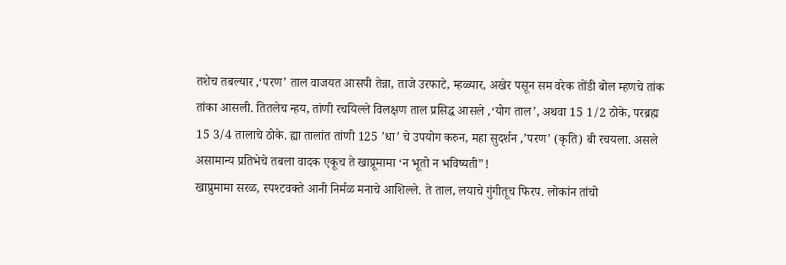तशेच तबल्यार ,‘परण’ ताल वाजयत आसपी तेन्ना, ताजे उरफाटे, म्हळ्यार, अखेर पसून सम वरेक तोंडी बोल म्हणचे तांक तांका आसली. तितलेच न्हय, तांणी रचयिल्ले विलक्षण ताल प्रसिद्ध आसले ,‘योग ताल’, अथवा 15 1/2 ठोके, परब्रह्म 15 3/4 तालाचे ठोके. ह्या तालांत तांणी 125 ’धा’ चे उपयोग करुन, महा सुदर्शन ,’परण’ (कृति) बी रचयला. असले असामान्य प्रतिभेचे तबला वादक एकूच ते खाप्रूमामा ‘न भूतो न भविष्यती”!
खाप्रुमामा सरळ, स्पश्टवक्ते आनी निर्मळ मनाचे आशिल्ले. ते ताल, लयाचे गुंगीतूच फिरप. लोकांन तांचो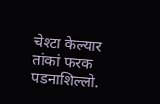चेश्टा केल्यार तांकां फरक पडनाशिल्लो.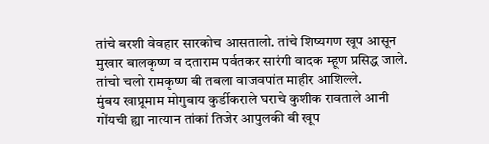तांचे बरशी वेवहार सारकोच आसतालो. तांचे शिष्यगण खूप आसून मुखार बालकृष्ण व दताराम पर्वतकर सारंगी वादक म्हूण प्रसिद्ध जाले. तांचो चलो रामकृष्ण बी तबला वाजवपांत माहीर आशिल्ले.
मुंबय खाप्रूमाम मोगुबाय कुर्डीकराले घराचे कुशीक रावताले आनी गोंयची ह्या नात्यान तांकां तिजेर आपुलकी बी खूप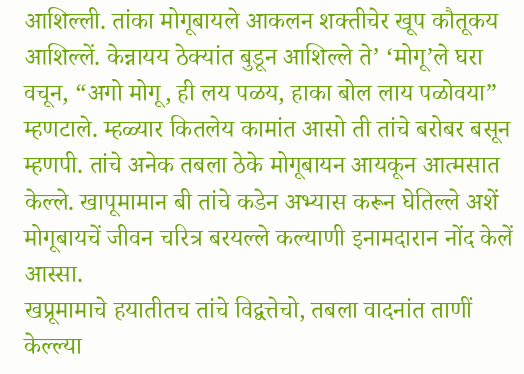आशिल्ली. तांका मोगूबायले आकलन शक्तीचेर खूप कौतूकय आशिल्लें. केन्नायय ठेक्यांत बुडून आशिल्ले ते’ ‘मोगू’ले घरा वचून, “अगो मोगू, ही लय पळय, हाका बोल लाय पळोवया” म्हणटाले. म्हळ्यार कितलेय कामांत आसो ती तांचे बरोबर बसून म्हणपी. तांचे अनेक तबला ठेके मोगूबायन आयकून आत्मसात केल्ले. खापूमामान बी तांचे कडेन अभ्यास करून घेतिल्ले अशें मोगूबायचें जीवन चरित्र बरयल्ले कल्याणी इनामदारान नोंद केलें आस्सा.
खप्रूमामाचे हयातीतच तांचे विद्वत्तेचो, तबला वादनांत ताणीं केल्ल्या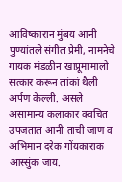आविष्कारान मुंबय आनी पुण्यांतले संगीत प्रेमी, नामनेचे गायक मंडळीन खाप्रूमामालो सत्कार करून तांकां थैली अर्पण केल्ली. असले असामान्य कलाकार क्वचित उपजतात आनी ताची जाण व अभिमान दरेक गोंयकाराक आस्सुंक जाय.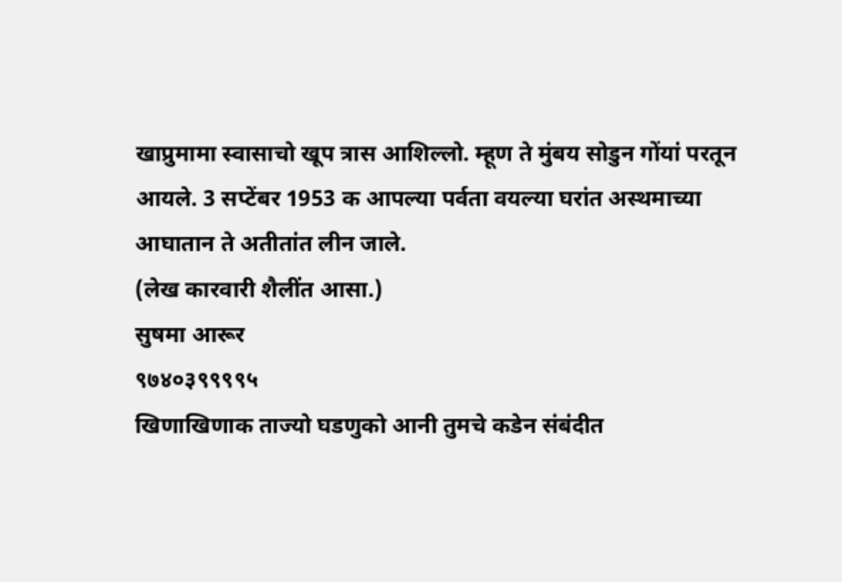खाप्रुमामा स्वासाचो खूप त्रास आशिल्लो. म्हूण ते मुंबय सोडुन गोंयां परतून आयले. 3 सप्टेंबर 1953 क आपल्या पर्वता वयल्या घरांत अस्थमाच्या आघातान ते अतीतांत लीन जाले.
(लेख कारवारी शैलींत आसा.)
सुषमा आरूर
९७४०३९९९९५
खिणाखिणाक ताज्यो घडणुको आनी तुमचे कडेन संबंदीत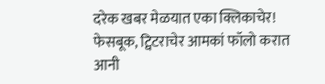दरेक खबर मेळयात एका क्लिकाचेर! फेसबूक, ट्विटराचेर आमकां फॉलो करात आनी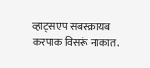व्हाट्सएप सबस्क्रायब करपाक विसरूं नाकात.